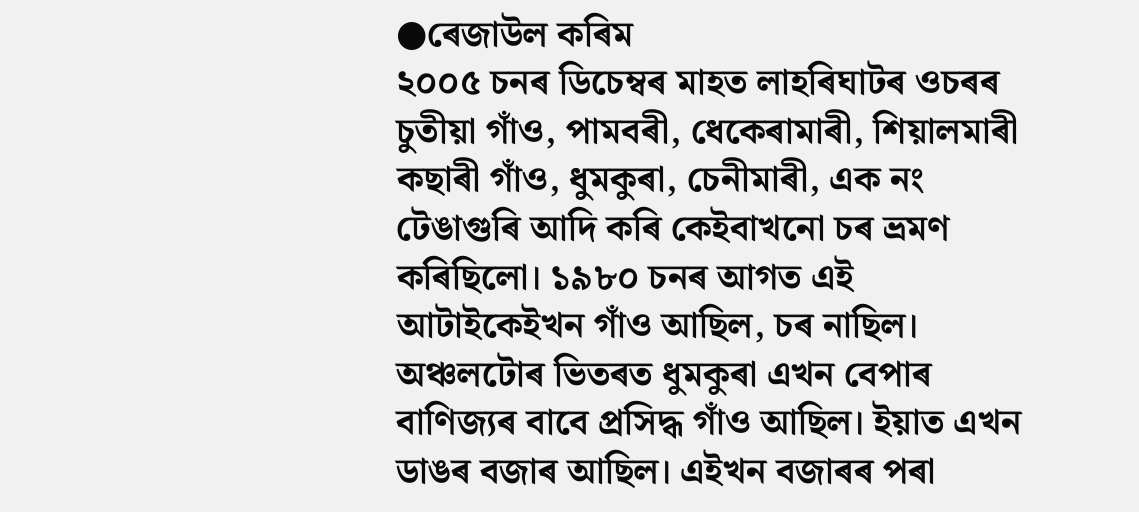●ৰেজাউল কৰিম
২০০৫ চনৰ ডিচেম্বৰ মাহত লাহৰিঘাটৰ ওচৰৰ চুতীয়া গাঁও, পামবৰী, ধেকেৰামাৰী, শিয়ালমাৰী কছাৰী গাঁও, ধুমকুৰা, চেনীমাৰী, এক নং টেঙাগুৰি আদি কৰি কেইবাখনো চৰ ভ্ৰমণ কৰিছিলো। ১৯৮০ চনৰ আগত এই আটাইকেইখন গাঁও আছিল, চৰ নাছিল। অঞ্চলটোৰ ভিতৰত ধুমকুৰা এখন বেপাৰ বাণিজ্যৰ বাবে প্ৰসিদ্ধ গাঁও আছিল। ইয়াত এখন ডাঙৰ বজাৰ আছিল। এইখন বজাৰৰ পৰা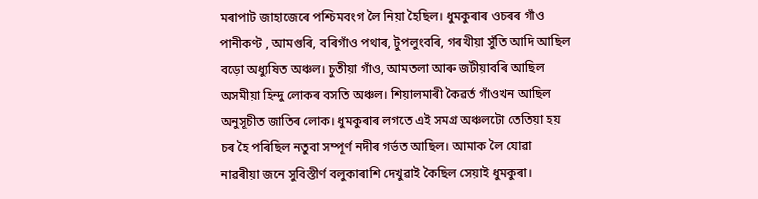মৰাপাট জাহাজেৰে পশ্চিমবংগ লৈ নিয়া হৈছিল। ধুমকুৰাৰ ওচৰৰ গাঁও পানীকণ্ট , আমগুৰি, বৰিগাঁও পথাৰ, টুপলুংবৰি, গৰখীয়া সুঁতি আদি আছিল বড়ো অধ্যুষিত অঞ্চল। চুতীয়া গাঁও, আমতলা আৰু জটীয়াবৰি আছিল অসমীয়া হিন্দু লোকৰ বসতি অঞ্চল। শিয়ালমাৰী কৈৱৰ্ত গাঁওখন আছিল অনুসূচীত জাতিৰ লোক। ধুমকুৰাৰ লগতে এই সমগ্ৰ অঞ্চলটো তেতিয়া হয় চৰ হৈ পৰিছিল নতুবা সম্পূৰ্ণ নদীৰ গৰ্ভত আছিল। আমাক লৈ যোৱা নাৱৰীয়া জনে সুবিস্তীৰ্ণ বলুকাৰাশি দেখুৱাই কৈছিল সেয়াই ধুমকুৰা।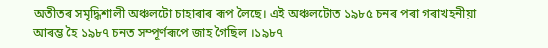অতীতৰ সমৃদ্ধিশালী অঞ্চলটো চাহাৰাৰ ৰূপ লৈছে। এই অঞ্চলটোত ১৯৮৫ চনৰ পৰা গৰাখহনীয়া আৰম্ভ হৈ ১৯৮৭ চনত সম্পূৰ্ণৰূপে জাহ গৈছিল ।১৯৮৭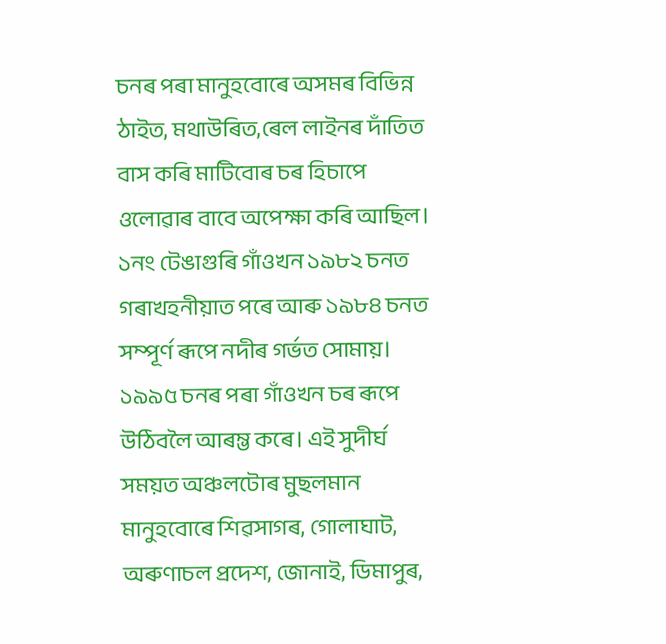চনৰ পৰা মানুহবোৰে অসমৰ বিভিন্ন ঠাইত, মথাউৰিত,ৰেল লাইনৰ দাঁতিত বাস কৰি মাটিবোৰ চৰ হিচাপে ওলোৱাৰ বাবে অপেক্ষা কৰি আছিল। ১নং টেঙাগুৰি গাঁওখন ১৯৮২ চনত গৰাখহনীয়াত পৰে আৰু ১৯৮৪ চনত সম্পূৰ্ণ ৰূপে নদীৰ গৰ্ভত সোমায়। ১৯৯৫ চনৰ পৰা গাঁওখন চৰ ৰূপে উঠিবলৈ আৰম্ভ কৰে। এই সুদীৰ্ঘ সময়ত অঞ্চলটোৰ মুছলমান মানুহবোৰে শিৱসাগৰ, গোলাঘাট, অৰুণাচল প্ৰদেশ, জোনাই, ডিমাপুৰ,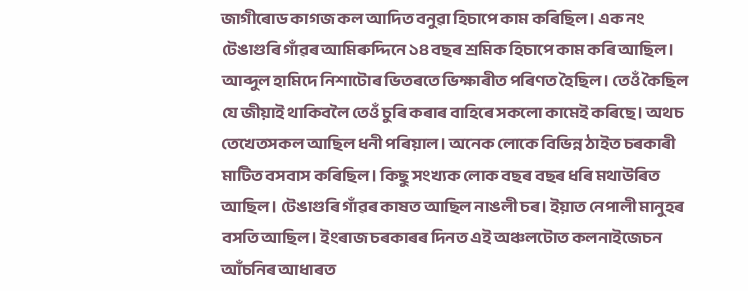জাগীৰোড কাগজ কল আদিত বনুৱা হিচাপে কাম কৰিছিল। এক নং টেঙাগুৰি গাঁৱৰ আমিৰুদ্দিনে ১৪ বছৰ শ্ৰমিক হিচাপে কাম কৰি আছিল। আব্দুল হামিদে নিশাটোৰ ভিতৰতে ভিক্ষাৰীত পৰিণত হৈছিল। তেওঁ কৈছিল যে জীয়াই থাকিবলৈ তেওঁ চুৰি কৰাৰ বাহিৰে সকলো কামেই কৰিছে। অথচ তেখেতসকল আছিল ধনী পৰিয়াল। অনেক লোকে বিভিন্ন ঠাইত চৰকাৰী মাটিত বসবাস কৰিছিল। কিছু সংখ্যক লোক বছৰ বছৰ ধৰি মথাউৰিত আছিল। টেঙাগুৰি গাঁৱৰ কাষত আছিল নাঙলী চৰ। ইয়াত নেপালী মানুহৰ বসতি আছিল। ইংৰাজ চৰকাৰৰ দিনত এই অঞ্চলটোত কলনাইজেচন আঁচনিৰ আধাৰত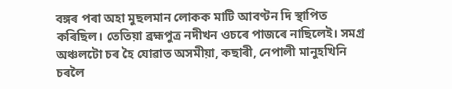বঙ্গৰ পৰা অহা মুছলমান লোকক মাটি আবণ্টন দি স্থাপিত কৰিছিল। তেতিয়া ব্ৰহ্মপুত্ৰ নদীখন ওচৰে পাজৰে নাছিলেই। সমগ্ৰ অঞ্চলটো চৰ হৈ যোৱাত অসমীয়া, কছাৰী, নেপালী মানুহখিনি চৰলৈ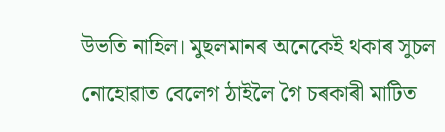উভতি নাহিল। মুছলমানৰ অনেকেই থকাৰ সুচল নোহোৱাত বেলেগ ঠাইলৈ গৈ চৰকাৰী মাটিত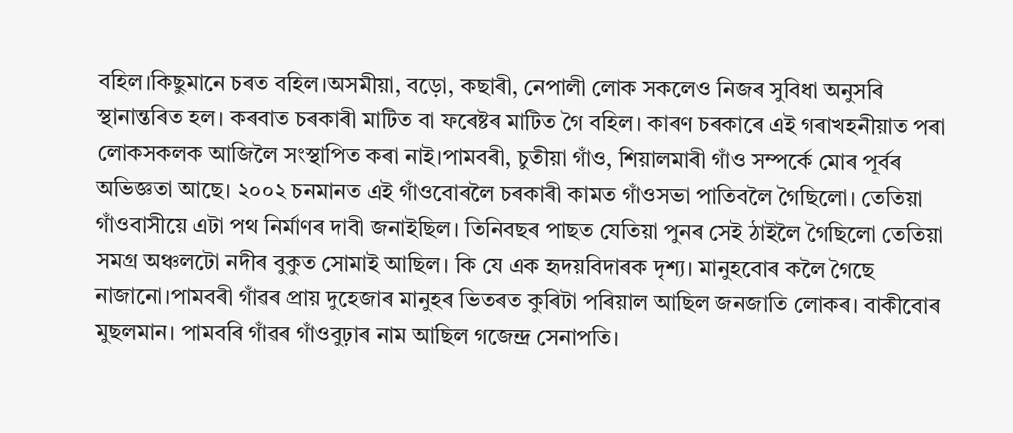বহিল।কিছুমানে চৰত বহিল।অসমীয়া, বড়ো, কছাৰী, নেপালী লোক সকলেও নিজৰ সুবিধা অনুসৰি স্থানান্তৰিত হল। কৰবাত চৰকাৰী মাটিত বা ফৰেষ্টৰ মাটিত গৈ বহিল। কাৰণ চৰকাৰে এই গৰাখহনীয়াত পৰা লোকসকলক আজিলৈ সংস্থাপিত কৰা নাই।পামবৰী, চুতীয়া গাঁও, শিয়ালমাৰী গাঁও সম্পৰ্কে মোৰ পূৰ্বৰ অভিজ্ঞতা আছে। ২০০২ চনমানত এই গাঁওবোৰলৈ চৰকাৰী কামত গাঁওসভা পাতিবলৈ গৈছিলো। তেতিয়া গাঁওবাসীয়ে এটা পথ নিৰ্মাণৰ দাবী জনাইছিল। তিনিবছৰ পাছত যেতিয়া পুনৰ সেই ঠাইলৈ গৈছিলো তেতিয়া সমগ্ৰ অঞ্চলটো নদীৰ বুকুত সোমাই আছিল। কি যে এক হৃদয়বিদাৰক দৃশ্য। মানুহবোৰ কলৈ গৈছে নাজানো।পামবৰী গাঁৱৰ প্ৰায় দুহেজাৰ মানুহৰ ভিতৰত কুৰিটা পৰিয়াল আছিল জনজাতি লোকৰ। বাকীবোৰ মুছলমান। পামবৰি গাঁৱৰ গাঁওবুঢ়াৰ নাম আছিল গজেন্দ্ৰ সেনাপতি।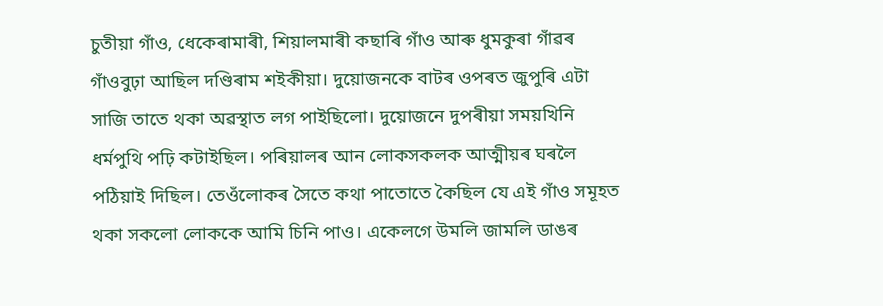চুতীয়া গাঁও, ধেকেৰামাৰী, শিয়ালমাৰী কছাৰি গাঁও আৰু ধুমকুৰা গাঁৱৰ গাঁওবুঢ়া আছিল দণ্ডিৰাম শইকীয়া। দুয়োজনকে বাটৰ ওপৰত জুপুৰি এটা সাজি তাতে থকা অৱস্থাত লগ পাইছিলো। দুয়োজনে দুপৰীয়া সময়খিনি ধৰ্মপুথি পঢ়ি কটাইছিল। পৰিয়ালৰ আন লোকসকলক আত্মীয়ৰ ঘৰলৈ পঠিয়াই দিছিল। তেওঁলোকৰ সৈতে কথা পাতোতে কৈছিল যে এই গাঁও সমূহত থকা সকলো লোককে আমি চিনি পাও। একেলগে উমলি জামলি ডাঙৰ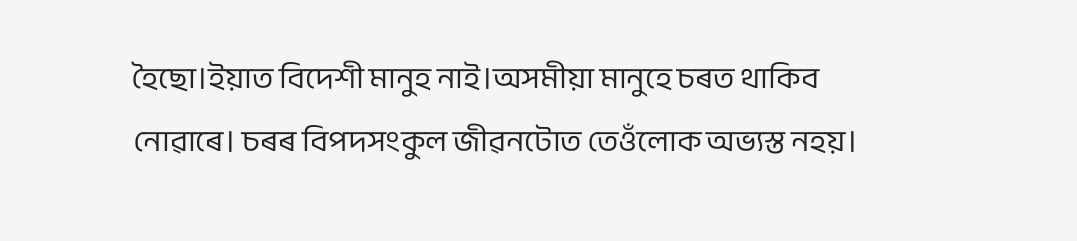হৈছো।ইয়াত বিদেশী মানুহ নাই।অসমীয়া মানুহে চৰত থাকিব নোৱাৰে। চৰৰ বিপদসংকুল জীৱনটোত তেওঁলোক অভ্যস্ত নহয়।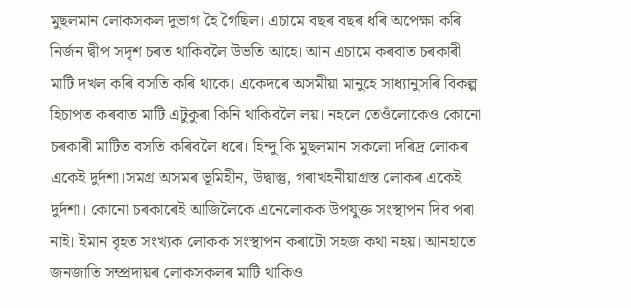মুছলমান লোকসকল দুভাগ হৈ গৈছিল। এচামে বছৰ বছৰ ধৰি অপেক্ষা কৰি নিৰ্জন দ্বীপ সদৃশ চৰত থাকিবলৈ উভতি আহে। আন এচামে কৰবাত চৰকাৰী মাটি দখল কৰি বসতি কৰি থাকে। একেদৰে অসমীয়া মানুহে সাধ্যানুসৰি বিকল্প হিচাপত কৰবাত মাটি এটুকুৰা কিনি থাকিবলৈ লয়। নহলে তেওঁলোকেও কোনো চৰকাৰী মাটিত বসতি কৰিবলৈ ধৰে। হিন্দু কি মুছলমান সকলো দৰিদ্ৰ লোকৰ একেই দুৰ্দশা।সমগ্ৰ অসমৰ ভূমিহীন, উদ্বাস্তু, গৰাখহনীয়াগ্ৰস্ত লোকৰ একেই দুৰ্দশা। কোনো চৰকাৰেই আজিলৈকে এনেলোকক উপযুক্ত সংস্থাপন দিব পৰা নাই। ইমান বৃহত সংখ্যক লোকক সংস্থাপন কৰাটো সহজ কথা নহয়। আনহাতে জনজাতি সম্প্ৰদায়ৰ লোকসকলৰ মাটি থাকিও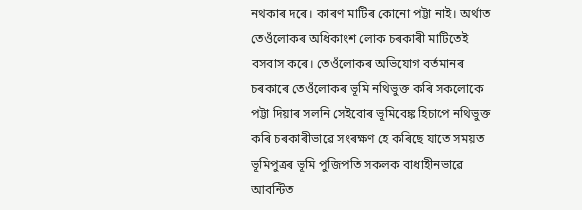নথকাৰ দৰে। কাৰণ মাটিৰ কোনো পট্টা নাই। অৰ্থাত তেওঁলোকৰ অধিকাংশ লোক চৰকাৰী মাটিতেই বসবাস কৰে। তেওঁলোকৰ অভিযোগ বৰ্তমানৰ চৰকাৰে তেওঁলোকৰ ভূমি নথিভুক্ত কৰি সকলোকে পট্টা দিয়াৰ সলনি সেইবোৰ ভূমিবেঙ্ক হিচাপে নথিভুক্ত কৰি চৰকাৰীভাৱে সংৰক্ষণ হে কৰিছে যাতে সময়ত ভূমিপুত্ৰৰ ভূমি পুজিপতি সকলক বাধাহীনভাৱে আবন্টিত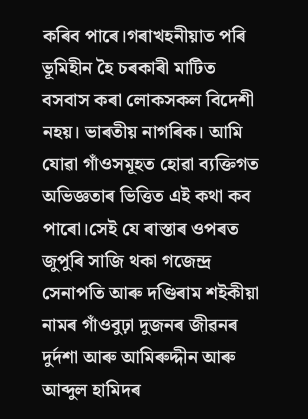কৰিব পাৰে।গৰাখহনীয়াত পৰি ভূমিহীন হৈ চৰকাৰী মাটিত বসবাস কৰা লোকসকল বিদেশী নহয়। ভাৰতীয় নাগৰিক। আমি যোৱা গাঁওসমূহত হোৱা ব্যক্তিগত অভিজ্ঞতাৰ ভিত্তিত এই কথা কব পাৰো।সেই যে ৰাস্তাৰ ওপৰত জুপুৰি সাজি থকা গজেন্দ্ৰ সেনাপতি আৰু দণ্ডিৰাম শইকীয়া নামৰ গাঁওবুঢ়া দুজনৰ জীৱনৰ দুৰ্দশা আৰু আমিৰুদ্দীন আৰু আব্দুল হামিদৰ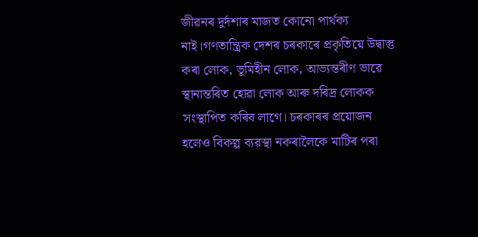জীৱনৰ দুৰ্দশাৰ মাজত কোনো পাৰ্থক্য নাই।গণতান্ত্ৰিক দেশৰ চৰকাৰে প্ৰকৃতিয়ে উদ্বাস্তু কৰা লোক, ভূমিহীন লোক, আভ্যন্তৰীণ ভাৱে স্থানান্তৰিত হোৱা লোক আৰু দৰিদ্ৰ লোকক সংস্থাপিত কৰিব লাগে। চৰকাৰৰ প্ৰয়োজন হলেও বিকল্প ব্যৱস্থা নকৰালৈকে মাটিৰ পৰা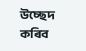উচ্ছেদ কৰিব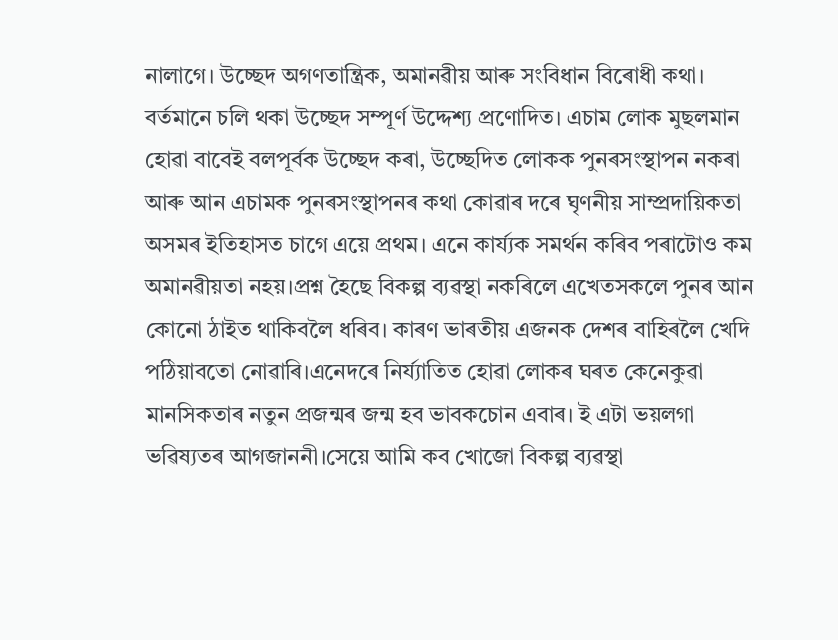নালাগে। উচ্ছেদ অগণতান্ত্ৰিক, অমানৱীয় আৰু সংবিধান বিৰোধী কথা। বৰ্তমানে চলি থকা উচ্ছেদ সম্পূৰ্ণ উদ্দেশ্য প্ৰণোদিত। এচাম লোক মুছলমান হোৱা বাবেই বলপূৰ্বক উচ্ছেদ কৰা, উচ্ছেদিত লোকক পুনৰসংস্থাপন নকৰা আৰু আন এচামক পুনৰসংস্থাপনৰ কথা কোৱাৰ দৰে ঘৃণনীয় সাম্প্ৰদায়িকতা অসমৰ ইতিহাসত চাগে এয়ে প্ৰথম। এনে কাৰ্য্যক সমৰ্থন কৰিব পৰাটোও কম অমানৱীয়তা নহয়।প্ৰশ্ন হৈছে বিকল্প ব্যৱস্থা নকৰিলে এখেতসকলে পুনৰ আন কোনো ঠাইত থাকিবলৈ ধৰিব। কাৰণ ভাৰতীয় এজনক দেশৰ বাহিৰলৈ খেদি পঠিয়াবতো নোৱাৰি।এনেদৰে নিৰ্য্যাতিত হোৱা লোকৰ ঘৰত কেনেকুৱা মানসিকতাৰ নতুন প্ৰজন্মৰ জন্ম হব ভাবকচোন এবাৰ। ই এটা ভয়লগা ভৱিষ্যতৰ আগজাননী।সেয়ে আমি কব খোজো বিকল্প ব্যৱস্থা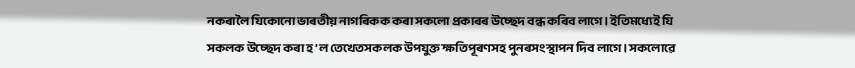নকৰালৈ যিকোনো ভাৰতীয় নাগৰিকক কৰা সকলো প্ৰকাৰৰ উচ্ছেদ বন্ধ কৰিব লাগে। ইতিমধ্যেই যি সকলক উচ্ছেদ কৰা হ’ল তেখেতসকলক উপযুক্ত ক্ষতিপূৰণসহ পুনৰসংস্থাপন দিব লাগে। সকলোৱে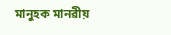মানুহক মানৱীয়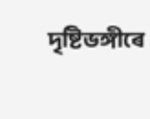দৃষ্টিভঙ্গীৰে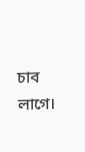চাব লাগে।